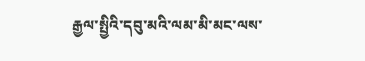རྒྱལ་སྤྱིའི་དབུ་མའི་ལམ་མི་མང་ལས་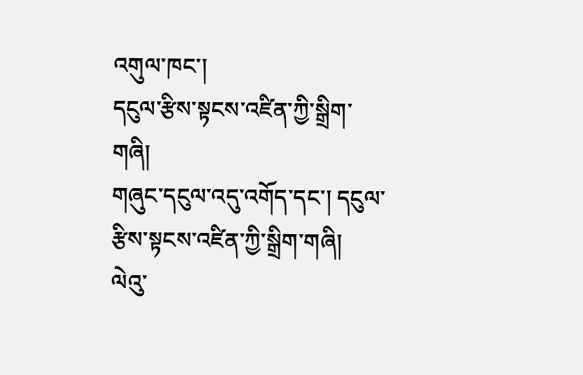འགུལ་ཁང་།
དངུལ་རྩིས་སྟངས་འཛིན་ཀྱི་སྒྲིག་གཞི།
གཞུང་དངུལ་འདུ་འགོད་དང་། དངུལ་རྩིས་སྟངས་འཛིན་ཀྱི་སྒྲིག་གཞི།
ལེའུ་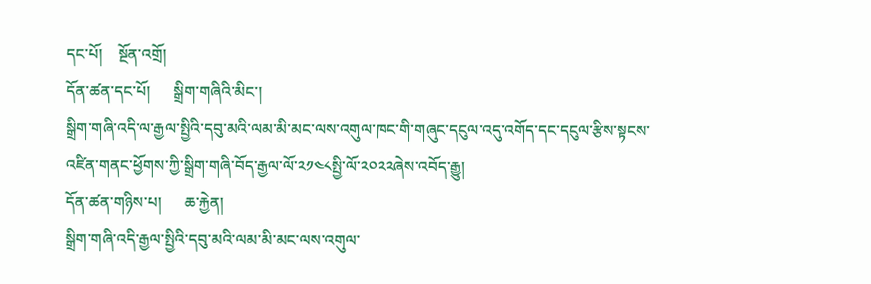དང་པོ།    སྔོན་འགྲོ།
དོན་ཚན་དང་པོ།      སྒྲིག་གཞིའི་མིང་།
སྒྲིག་གཞི་འདི་ལ་རྒྱལ་སྤྱིའི་དབུ་མའི་ལམ་མི་མང་ལས་འགུལ་ཁང་གི་གཞུང་དངུལ་འདུ་འགོད་དང་དངུལ་རྩིས་སྟངས་འཛིན་གནང་ཕྱོགས་ཀྱི་སྒྲིག་གཞི་བོད་རྒྱལ་ལོ་༢༡༤༨སྤྱི་ལོ་༢༠༢༢ཞེས་འབོད་རྒྱུ།
དོན་ཚན་གཉིས་པ།      ཆ་རྐྱེན།
སྒྲིག་གཞི་འདི་རྒྱལ་སྤྱིའི་དབུ་མའི་ལམ་མི་མང་ལས་འགུལ་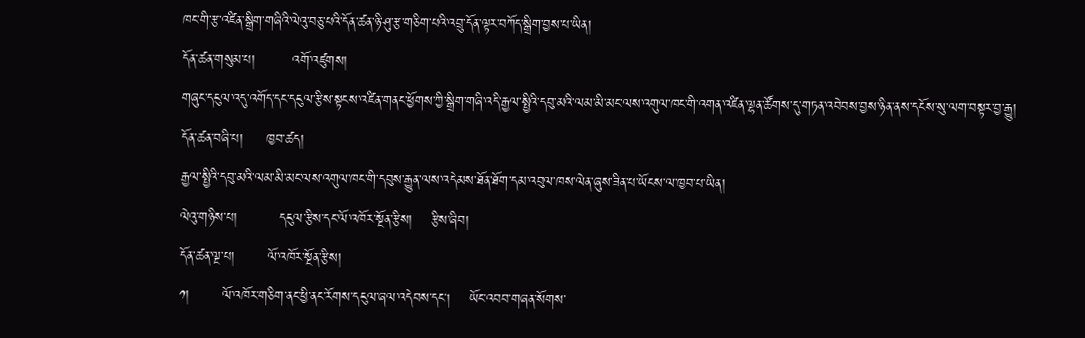ཁང་གི་རྩ་འཛིན་སྒྲིག་གཞིའི་ལེའུ་བཅུ་པའི་དོན་ཚན་ཉི་ཤུ་རྩ་གཅིག་པའི་འབྲུ་དོན་ལྟར་བཀོད་སྒྲིག་བྱས་པ་ཡིན།
དོན་ཚན་གསུམ་པ།        འགོ་འཛུགས།
གཞུང་དངུལ་འདུ་འགོད་དང་དངུལ་རྩིས་སྟངས་འཛིན་གནང་ཕྱོགས་ཀྱི་སྒྲིག་གཞི་འདི་རྒྱལ་སྤྱིའི་དབུ་མའི་ལམ་མི་མང་ལས་འགུལ་ཁང་གི་འགན་འཛིན་ལྷན་ཚོགས་དུ་གཏན་འབེབས་བྱས་ཉིན་ནས་དངོས་སུ་ལག་བསྟར་བྱ་རྒྱུ།
དོན་ཚན་བཞི་པ།     ཁྱབ་ཚད།
རྒྱལ་སྤྱིའི་དབུ་མའི་ལམ་མི་མང་ལས་འགུལ་ཁང་གི་དབུས་རྒྱུན་ལས་འདེམས་ཐོན་ཐོག་དམ་འབུལ་ཁས་ལེན་ཞུས་ཟིན་པ་ཡོངས་ལ་ཁྱབ་པ་ཡིན།
ལེའུ་གཉིས་པ།         དངུལ་རྩིས་དང་ལོ་འཁོར་སྔོན་རྩིས།    རྩིས་ཞིབ།
དོན་ཚན་ལྔ་པ།       ལོ་འཁོར་སྔོན་རྩིས།
༡།       ལོ་འཁོར་གཅིག་ནང་ཕྱི་ནང་རོགས་དངུལ་ཞལ་འདེབས་དང།    ཡོང་འབབ་གཞན་སོགས་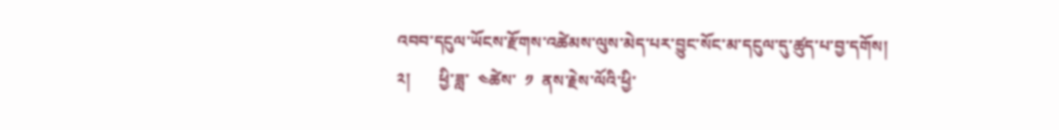འབབ་དངུལ་ཡོངས་རྫོགས་འཚེམས་ལུས་མེད་པར་བྱུང་སོང་མ་དངུལ་དུ་ཚུད་པ་བྱ་དགོས།
༢།       ཕྱི་ཟླ་  ༤ཚེས་  ༡  ནས་རྗེས་ལོའི་ཕྱི་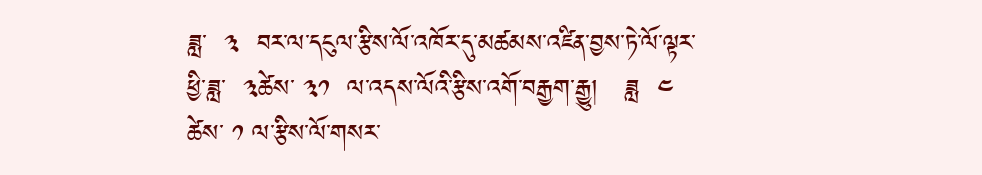ཟླ་  ༣  བར་ལ་དངུལ་རྩིས་ལོ་འཁོར་དུ་མཚམས་འཛིན་བྱས་ཏེ་ལོ་ལྟར་ཕྱི་ཟླ་  ༣ཚེས་ ༣༡  ལ་འདས་ལོའི་རྩིས་འགོ་བརྒྱག་རྒྱུ།   ཟླ  ༤  ཚེས་ ༡ ལ་རྩིས་ལོ་གསར་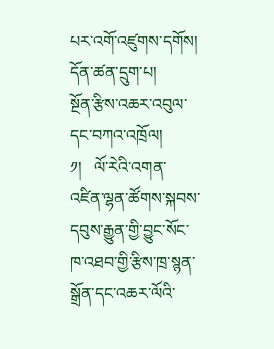པར་འགོ་འཛུགས་དགོས།
དོན་ཚན་དྲུག་པ།         སྔོན་རྩིས་འཆར་འབུལ་དང་བཀའ་འཁྲོལ།
༡།   ལོ་རེའི་འགན་འཛིན་ལྷན་ཚོགས་སྐབས་དབུས་རྒྱུན་གྱི་བྱུང་སོང་ཁ་འཐབ་གྱི་རྩིས་ཁྲ་སྙན་སྒྲོན་དང་འཆར་ལོའི་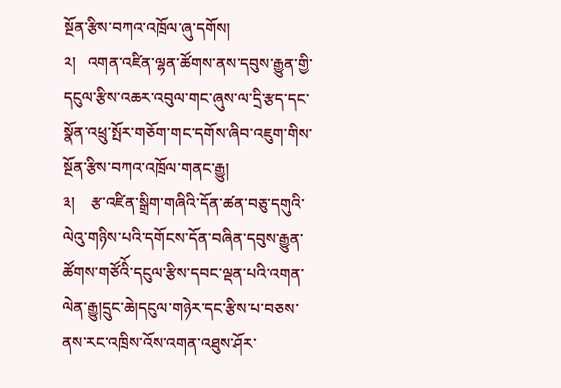སྔོན་རྩིས་བཀའ་འཁྲོལ་ཞུ་དགོས།
༢།   འགན་འཛིན་ལྷན་ཚོགས་ནས་དབུས་རྒྱུན་གྱི་དངུལ་རྩིས་འཆར་འབུལ་གང་ཞུས་ལ་དྲི་རྩད་དང་སྣོན་འཕྲུ་སྤོར་གཅོག་གང་དགོས་ཞིབ་འཇུག་གིས་སྔོན་རྩིས་བཀའ་འཁྲོལ་གནང་རྒྱུ།
༣།    རྩ་འཛིན་སྒྲིག་གཞིའི་དོན་ཚན་བཅུ་དགུའི་ལེའུ་གཉིས་པའི་དགོངས་དོན་བཞིན་དབུས་རྒྱུན་ཚོགས་གཙོའིོ་དངུལ་རྩིས་དབང་ལྡན་པའི་འགན་ལེན་རྒྱུ།དྲུང་ཆེ།དངུལ་གཉེར་དང་རྩིས་པ་བཅས་ནས་རང་འཁྲིས་འོས་འགན་འཐུས་ཤོར་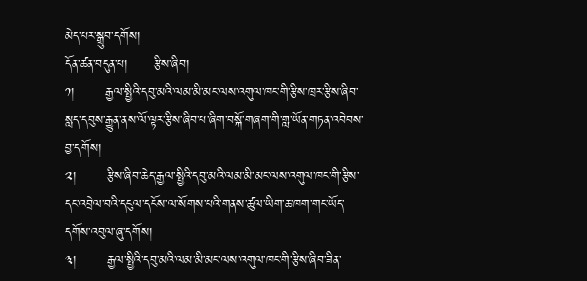མེད་པར་སྒྲུབ་དགོས།
དོན་ཚན་བདུན་པ།      རྩིས་ཞིབ།
༡།       རྒྱལ་སྤྱིའི་དབུ་མའི་ལམ་མི་མང་ལས་འགུལ་ཁང་གི་རྩིས་ཁྲར་རྩིས་ཞིབ་སླད་དབུས་རྒྱུན་ནས་ལོ་ལྟར་རྩིས་ཞིབ་པ་ཞིག་བསྐོ་གཞག་གི་གླ་ཡོན་གཏན་འབེབས་བྱ་དགོས།
༢།       རྩིས་ཞིབ་ཆེད་རྒྱལ་སྤྱིའི་དབུ་མའི་ལམ་མི་མང་ལས་འགུལ་ཁང་གི་རྩིས་དང་འབྲེལ་བའི་དངུལ་དངོས་ལ་སོགས་པའི་གནས་ཚུལ་ཡིག་ཆ་ཁག་གང་ཡོད་དགོས་འབུལ་ཞུ་དགོས།
༣།       རྒྱལ་སྤྱིའི་དབུ་མའི་ལམ་མི་མང་ལས་འགུལ་ཁང་གི་རྩིས་ཞིབ་ཟིན་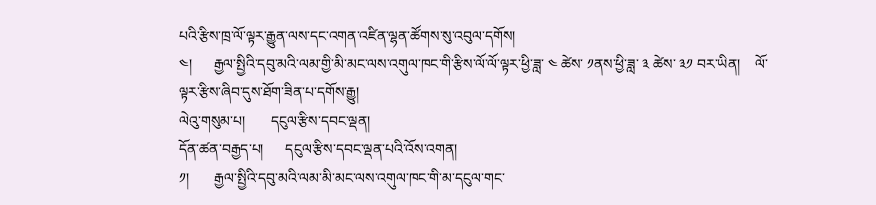པའི་རྩིས་ཁྲ་ལོ་ལྟར་རྒྱུན་ལས་དང་འགན་འཛིན་ལྷན་ཚོགས་སུ་འབུལ་དགོས།
༤།      རྒྱལ་སྤྱིའི་དབུ་མའི་ལམ་གྱི་མི་མང་ལས་འགུལ་ཁང་གི་རྩིས་ལོ་ལོ་ལྟར་ཕྱི་ཟླ་ ༤ ཚེས་ ༡ནས་ཕྱི་ཟླ་ ༣ ཚེས་ ༣༡ བར་ཡིན།    ལོ་ལྟར་རྩིས་ཞིབ་དུས་ཐོག་ཟིན་པ་དགོས་རྒྱུ།
ལེའུ་གསུམ་པ།       དངུལ་རྩིས་དབང་ལྡན།
དོན་ཚན་བརྒྱད་པ།      དངུལ་རྩིས་དབང་ལྡན་པའི་འོས་འགན།
༡།       རྒྱལ་སྤྱིའི་དབུ་མའི་ལམ་མི་མང་ལས་འགུལ་ཁང་གི་མ་དངུལ་གང་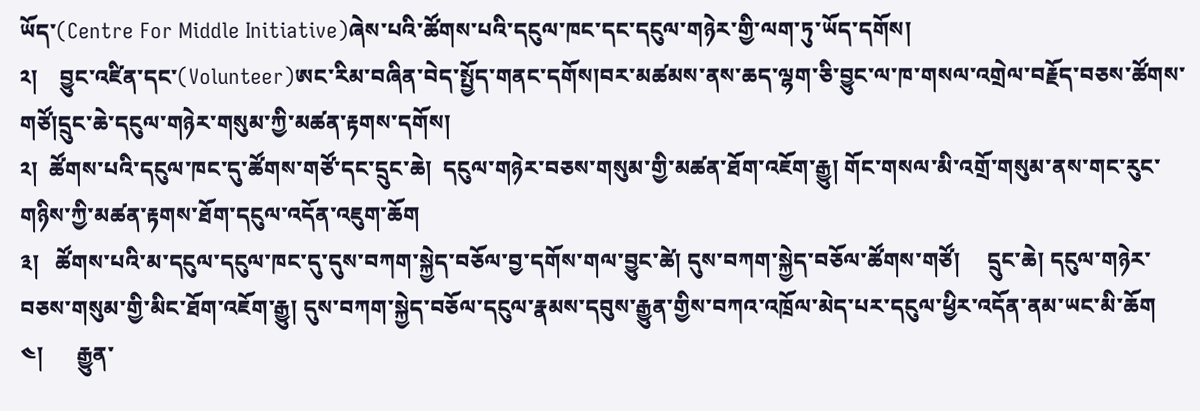ཡོད་(Centre For Middle Initiative)ཞེས་པའི་ཚོགས་པའི་དངུལ་ཁང་དང་དངུལ་གཉེར་གྱི་ལག་ཏུ་ཡོད་དགོས།
༢།    བྱུང་འཛིན་དང་(Volunteer)ཨང་རིམ་བཞིན་བེད་སྤྱོད་གནང་དགོས།བར་མཚམས་ནས་ཆད་ལྷག་ཅི་བྱུང་ལ་ཁ་གསལ་འགྲེལ་བརྗོད་བཅས་ཚོགས་གཙོ།དྲུང་ཆེ་དངུལ་གཉེར་གསུམ་ཀྱི་མཚན་རྟགས་དགོས།
༢།  ཚོགས་པའི་དངུལ་ཁང་དུ་ཚོགས་གཙོ་དང་དྲུང་ཆེ།  དངུལ་གཉེར་བཅས་གསུམ་གྱི་མཚན་ཐོག་འཇོག་རྒྱུ། གོང་གསལ་མི་འགྲོ་གསུམ་ནས་གང་རུང་གཉིས་ཀྱི་མཚན་རྟགས་ཐོག་དངུལ་འདོན་འཇུག་ཆོག
༣།   ཚོགས་པའི་མ་དངུལ་དངུལ་ཁང་དུ་དུས་བཀག་སྐྱེད་བཅོལ་བྱ་དགོས་གལ་བྱུང་ཚེ། དུས་བཀག་སྐྱེད་བཅོལ་ཚོགས་གཙོ།     དྲུང་ཆེ། དངུལ་གཉེར་བཅས་གསུམ་གྱི་མིང་ཐོག་འཇོག་རྒྱུ། དུས་བཀག་སྐྱེད་བཅོལ་དངུལ་རྣམས་དབུས་རྒྱུན་གྱིས་བཀའ་འཁྲོལ་མེད་པར་དངུལ་ཕྱིར་འདོན་ནམ་ཡང་མི་ཆོག
༤།      རྒྱུན་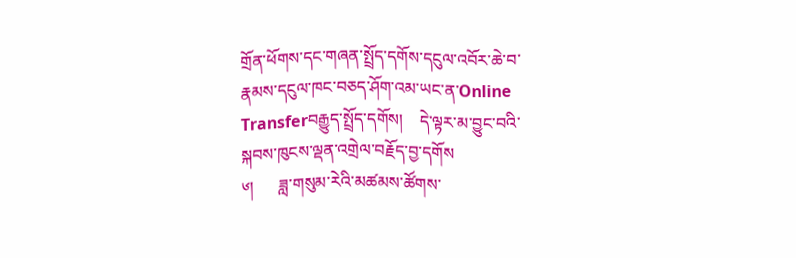གྲོན་ཕོགས་དང་གཞན་སྤྲོད་དགོས་དངུལ་འབོར་ཆེ་བ་རྣམས་དངུལ་ཁང་བཅད་ཤོག་འམ་ཡང་ན་Online Transferབརྒྱུད་སྤྲོད་དགོས།    དེ་ལྟར་མ་བྱུང་བའི་སྐབས་ཁུངས་ལྡན་འགྲེལ་བརྗོད་བྱ་དགོས
༦།      ཟླ་གསུམ་རེའི་མཚམས་ཚོགས་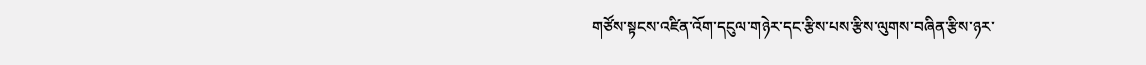གཙོས་སྟངས་འཛིན་འོག་དངུལ་གཉེར་དང་རྩིས་པས་རྩིས་ལུགས་བཞིན་རྩིས་ཉར་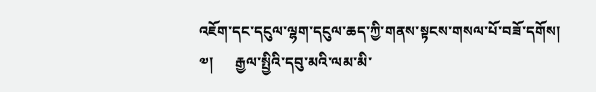འཇོག་དང་དངུལ་ལྷག་དངུལ་ཆད་ཀྱི་གནས་སྟངས་གསལ་པོ་བཟོ་དགོས།
༧།      རྒྱལ་སྤྱིའི་དབུ་མའི་ལམ་མི་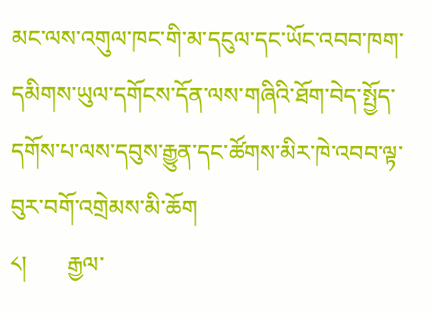མང་ལས་འགུལ་ཁང་གི་མ་དངུལ་དང་ཡོང་འབབ་ཁག་དམིགས་ཡུལ་དགོངས་དོན་ལས་གཞིའི་ཐོག་བེད་སྤྱོད་དགོས་པ་ལས་དབུས་རྒྱུན་དང་ཚོགས་མིར་ཁེ་འབབ་ལྟ་བུར་བགོ་འགྲེམས་མི་ཆོག
༨།       རྒྱལ་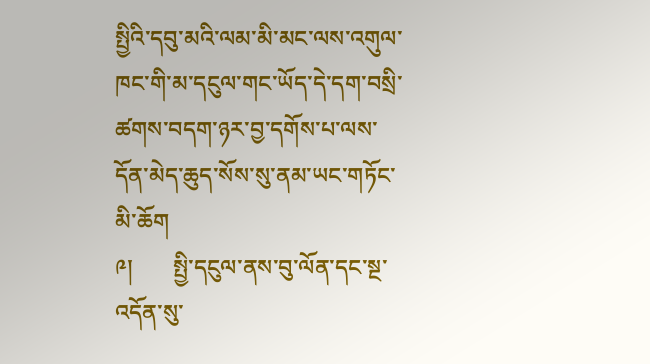སྤྱིའི་དབུ་མའི་ལམ་མི་མང་ལས་འགུལ་ཁང་གི་མ་དངུལ་གང་ཡོད་དེ་དག་བསྲི་ཚགས་བདག་ཉར་བྱ་དགོས་པ་ལས་དོན་མེད་ཆུད་སོས་སུ་ནམ་ཡང་གཏོང་མི་ཆོག
༩།       སྤྱི་དངུལ་ནས་བུ་ལོན་དང་སྔ་འདོན་སུ་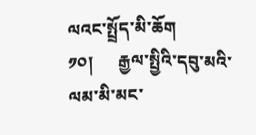ལའང་སྤྲོད་མི་ཆོག
༡༠།      རྒྱལ་སྤྱིའི་དབུ་མའི་ལམ་མི་མང་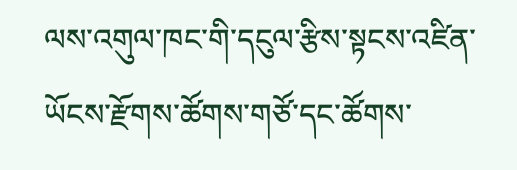ལས་འགུལ་ཁང་གི་དངུལ་རྩིས་སྟངས་འཛིན་ཡོངས་རྫོགས་ཚོགས་གཙོ་དང་ཚོགས་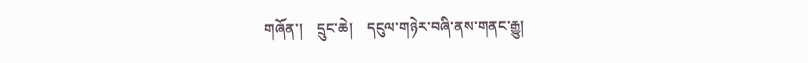གཞོན་།    དྲུང་ཆེ།    དངུལ་གཉེར་བཞི་ནས་གནང་རྒྱུ།